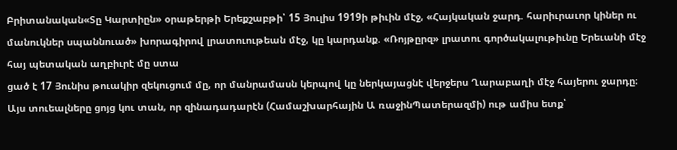Բրիտանական«Տը Կարտիըն» օրաթերթի Երեքշաբթի՝ 15 Յուլիս 1919ի թիւին մէջ, «Հայկական ջարդ. հարիւրաւոր կիներ ու մանուկներ սպաննուած» խորագիրով լրատուութեան մէջ, կը կարդանք. «Ռոյթըրզ» լրատու գործակալութիւնը Երեւանի մէջ հայ պետական աղբիւրէ մը ստա
ցած է 17 Յունիս թուակիր զեկուցում մը, որ մանրամասն կերպով կը ներկայացնէ վերջերս Ղարաբաղի մէջ հայերու ջարդը։ Այս տուեալները ցոյց կու տան, որ զինադադարէն (Համաշխարհային Ա ռաջինՊատերազմի) ութ ամիս ետք՝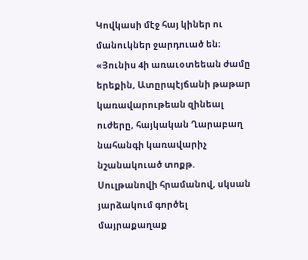Կովկասի մէջ հայ կիներ ու մանուկներ ջարդուած են։
«Յունիս 4ի առաւօտեեան ժամը երեքին, Ատըրպէյճանի թաթար կառավարութեան զինեալ ուժերը, հայկական Ղարաբաղ նահանգի կառավարիչ նշանակուած տոքթ. Սուլթանովի հրամանով, սկսան յարձակում գործել մայրաքաղաք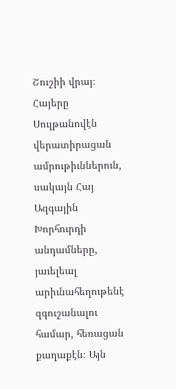Շուշիի վրայ։ Հայերը Սուլթանովէն վերատիրացան ամրութիւններուն, սակայն Հայ Ազգային Խորհուրդի անդամները, յաւելեալ արիւնահեղութենէ զգուշանալու համար, հեռացան քաղաքէն։ Այն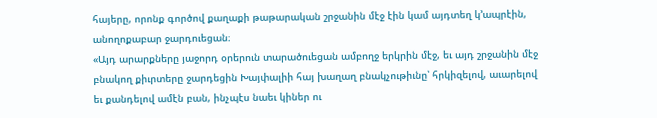հայերը, որոնք գործով քաղաքի թաթարական շրջանին մէջ էին կամ այդտեղ կ՚ապրէին, անողոքաբար ջարդուեցան։
«Այդ արարքները յաջորդ օրերուն տարածուեցան ամբողջ երկրին մէջ, եւ այդ շրջանին մէջ բնակող քիւրտերը ջարդեցին Խայփալիի հայ խաղաղ բնակչութիւնը՝ հրկիզելով, աւարելով եւ քանդելով ամէն բան, ինչպէս նաեւ կիներ ու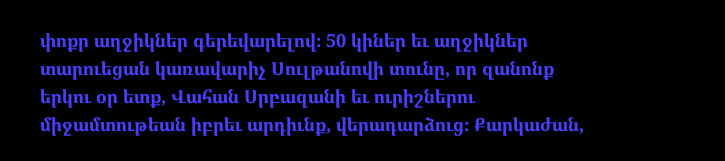փոքր աղջիկներ գերեվարելով։ 50 կիներ եւ աղջիկներ տարուեցան կառավարիչ Սուլթանովի տունը, որ զանոնք երկու օր ետք, Վահան Սրբազանի եւ ուրիշներու միջամտութեան իբրեւ արդիւնք, վերադարձուց։ Քարկաժան,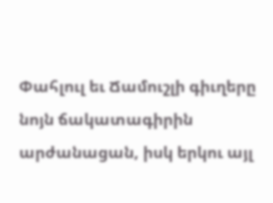Փահլուլ եւ Ճամուշլի գիւղերը նոյն ճակատագիրին արժանացան, իսկ երկու այլ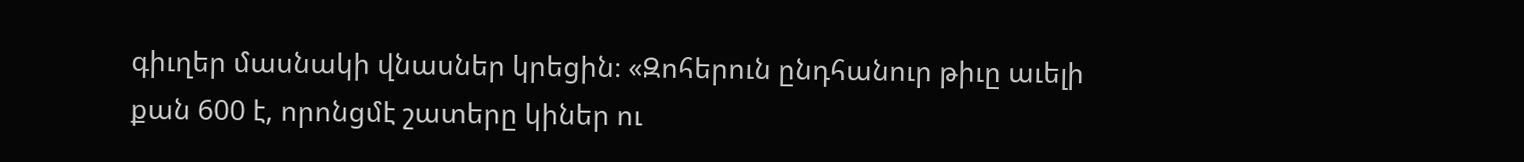գիւղեր մասնակի վնասներ կրեցին։ «Զոհերուն ընդհանուր թիւը աւելի քան 600 է, որոնցմէ շատերը կիներ ու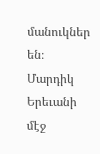մանուկներ են։ Մարդիկ Երեւանի մէջ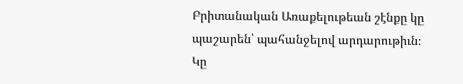Բրիտանական Առաքելութեան շէնքը կը պաշարեն՝ պահանջելով արդարութիւն։ Կը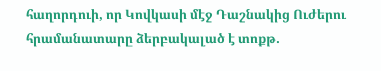հաղորդուի, որ Կովկասի մէջ Դաշնակից Ուժերու հրամանատարը ձերբակալած է տոքթ.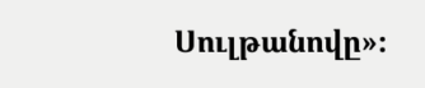Սուլթանովը»։